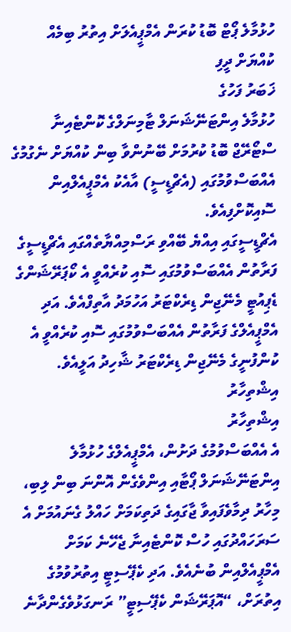ހުޅުމާލެ ޕޯޓް ބޮޑު ކުރަން އެމްޕީއެލަށް އިތުރު ބިމެއް ކުއްޔަށް ދީފި
ޚަބަރު ފަހުގެ
ހުޅުމާލެ އިންޓަނޭޝަނަލް ޓާމިނަލްގެ ކޮންޓެއިނާ ސްޓޯރޭޖް ބޮޑު ކުރުމަށް ބޭނުންވާ ބިން ކުއްޔަށް ނެގުމުގެ އެއްބަސްވުމުގައި (އެޗްޑީސީ) އާއެކު އެމްޕީއެލްއިން ސޮއިކޮށްފިއެވެ.
އެޗްޑީސީގައި އިއްޔެ ބޭއްވި ރަސްމިއްޔާތެއްގައި އެޗްޑީސީގެ ފަރާތުން އެއްބަސްވުމުގައި ސޮއި ކުރެއްވީ އެ ކޯޕަރޭޝަންގެ ޑެޕިއުޓީ މެނޭޖިން ޑިރެކްޓަރު އަހުމަދު އާތިފްއެވެ. އަދި އެމްޕީއެލްގެ ފަރާތުން އެއްބަސްވުމުގައި ސޮއި ކުރެއްވީ އެ ކުންފުނީގެ މެނޭޖިން ޑިރެކްޓަރު ޝާހިދު އަލީއެވެ.
އިޝްތިހާރު
އިޝްތިހާރު
އެ އެއްބަސްވުމުގެ ދަށުން، އެމްޕީއެލްގެ ހުޅުމާލެ އިންޓަނޭޝަނަލް ޕޯޓާއި އިންވެގެން އޮންނަ ބިން ލިބި، މިހާރު ދިމާވެފައިވާ ޖާގައިގެ ދަތިކަމަށް ހައްލު ގެނައުމަށް އެ ސަރަހައްދުގައި ހުސް ކޮންޓެއިނާ ޖެހޭނެ ކަމަށް އެމްޕީއެލްއިން ބުނެއެވެ. އަދި ކެޕޭސިޓީ އިތުރުވުމުގެ އިތުރަށް، “އޮޕަރޭޝަން ކެޕޭސިޓީ” ރަނގަޅުވެގެންދާނެ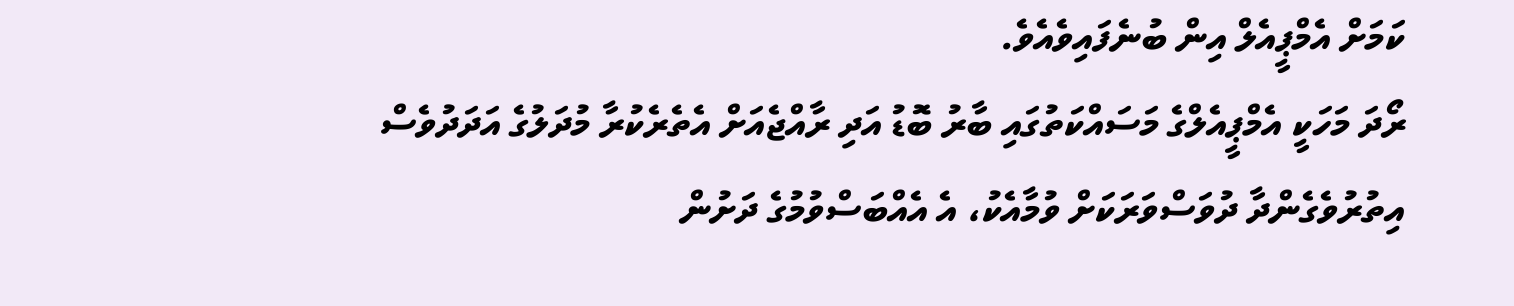ކަމަށް އެމްޕީއެލް އިން ބުނެފައިވެއެވެ.
ރޯދަ މަހަކީ އެމްޕީއެލްގެ މަސައްކަތުގައި ބާރު ބޮޑު އަދި ރާއްޖެއަށް އެތެރެކުރާ މުދަލުގެ އަދަދުވެސް އިތުރުވެގެންދާ ދުވަސްވަރަކަށް ވުމާއެކު، އެ އެއްބަސްވުމުގެ ދަށުން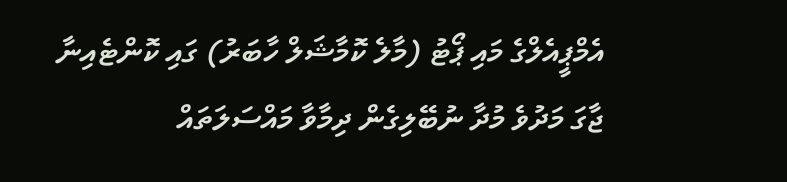އެމްޕީއެލްގެ މައި ޕޯޓު (މާލެ ކޮމާޝަލް ހާބަރު) ގައި ކޮންޓެއިނާ ޖާގަ މަދުވެ މުދާ ނުބޭލިގެން ދިމާވާ މައްސަލަތައް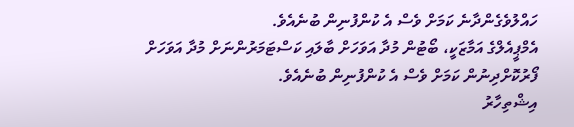ހައްލުވެގެންދާނެ ކަމަށް ވެސް އެ ކުންފުނިން ބުނެއެވެ.
އެމްޕީއެލްގެ އަމާޒަކީ، ބޯޓުން މުދާ އަވަހަށް ބާލައި ކަސްޓަމަރުންނަށް މުދާ އަވަހަށް ފޯރުކޮށްދިނުން ކަމަށް ވެސް އެ ކުންފުނިން ބުނެއެވެ.
އިޝްތިހާރު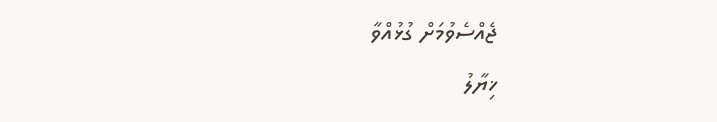ޖެއްސެވުމަށް ގުޅުއްވާ
ޚިޔާލު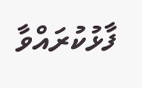ފާޅުކުރައްވާ